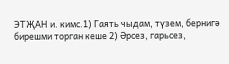ЭТҖАН и. кимс.1) Гаять чыдам, түзем, бернигә бирешми торган кеше 2) Әрсез, гарьсез,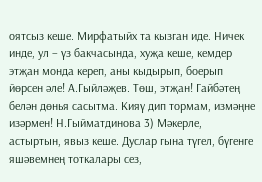оятсыз кеше. Мирфатыйх та кызган иде. Ничек инде, ул – үз бакчасында, хуҗа кеше, кемдер этҗан монда кереп, аны кыдырып, боерып йөрсен әле! А.Гыйләҗев. Төш, этҗан! Гайбәтең белән дөнья сасытма. Кияү дип тормам, измәңне изәрмен! Н.Гыйматдинова 3) Мәкерле, астыртын, явыз кеше. Дуслар гына түгел, бүгенге яшәвемнең тоткалары сез,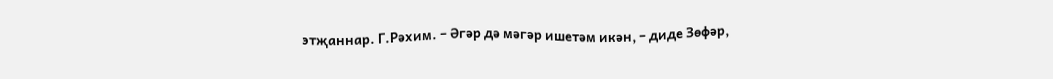этҗаннар. Г.Рәхим. – Әгәр дә мәгәр ишетәм икән, – диде Зөфәр,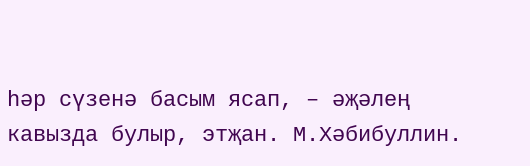һәр сүзенә басым ясап, – әҗәлең кавызда булыр, этҗан. М.Хәбибуллин.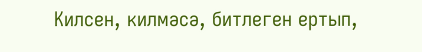Килсен, килмәсә, битлеген ертып,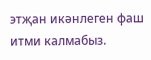этҗан икәнлеген фаш итми калмабыз.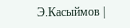Э.Касыймов |